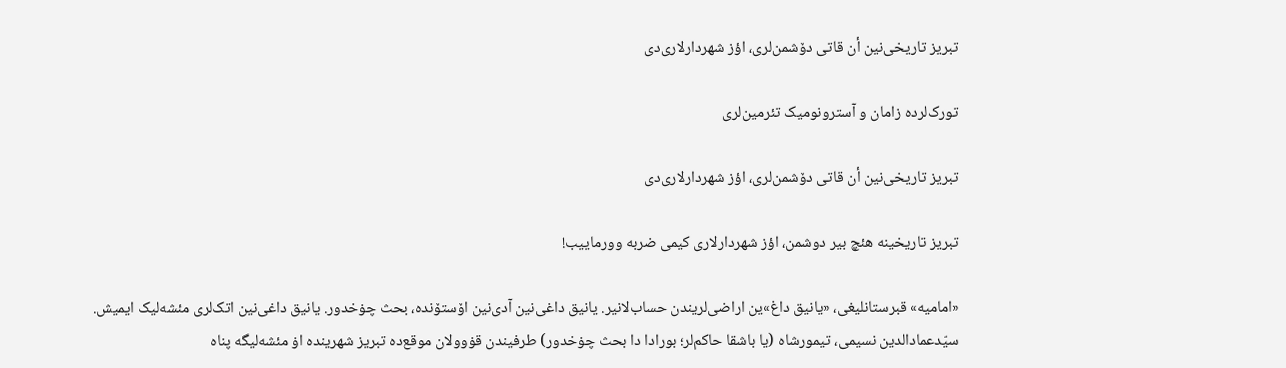تبریز تاریخی‌نین أن قاتی دۆشمن‌لری، اؤز شهردارلاری‌دی

تورک‌لرده زامان و آسترونومیک تئرمین‌لری

تبریز تاریخی‌نین أن قاتی دۆشمن‌لری، اؤز شهردارلاری‌دی

تبریز تاریخینه هئچ بیر دوشمن، اؤز شهردارلاری کیمی ضربه وورماییب!

«امامیه» قبرستانلیغی، «یانیق داغ»ین اراضی‌لریندن حساب‌لانیر. یانیق داغی‌نین آدی‌نین اۆستۆنده، بحث چۏخدور. یانیق داغی‌نین اتک‌لری مئشه‌لیک ایمیش. سیّدعمادالدین نسیمی، تیمورشاه (یا باشقا حاکم‌لر؛ بورادا دا بحث چۏخدور) طرفیندن قۏوولان موقع‌ده تبریز شهرینده اۏ مئشه‌لیگه پناه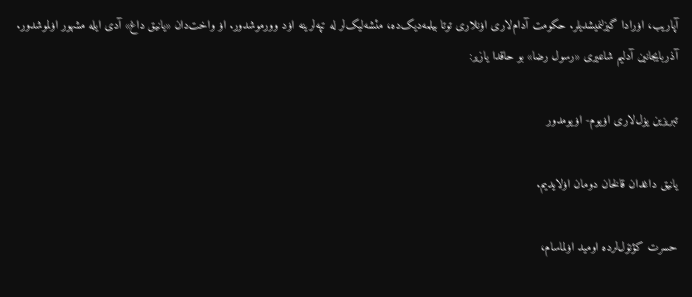آپاریب، اۏرادا گیزلنمیشدیلر. حکومت آدام‌لاری اۏنلاری توتا بیلمه‌دیک‌ده، مئشه‌لیک‌لر له تپه‌لرینه اۏد وورموشدور. اۏ واخت‌دان «یانیق داغ» آدی ایله مشهور اۏلموشدور. آذربایجانین آدلیم شاعیری «رسول رضا» بو حاقدا یازیر:

تبریزین یۏل‌لاری اۏیوم- اۏیومدور

یانیق داغدان قالخان دومان اۏلایدیم.

حسرت کؤنۆل‌لرده اومید اۏلماسام،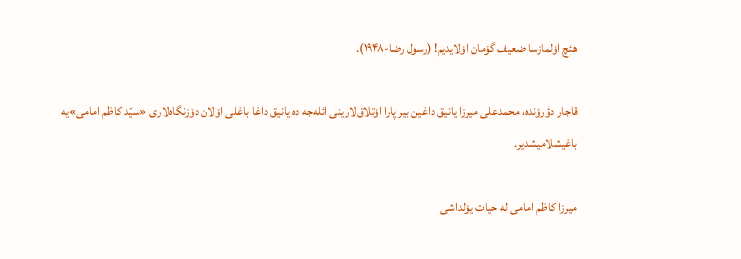هئچ اۏلمازسا ضعیف گۆمان اۏلایدیم! (رسول رضا-۱۹۴۸).

قاجار دؤرۆنده، محمدعلی میرزا یانیق داغین بیر پارا اۏتلاق‌لارینی ائله‌جه ده یانیق داغا باغلی اۆلان دۆزنگاه‌لاری «سیّد کاظم امامی»یه باغیشلامیشدیر.

میرزا کاظم امامی له حیات یۏلداشی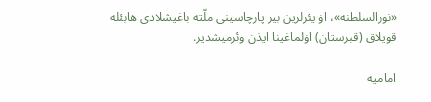«نورالسلطنه»، اۏ یئرلرین بیر پارچاسینی ملّته باغیشلادی هابئله قویلاق (قبرستان) اۏلماغینا ایذن وئرمیشدیر.

امامیه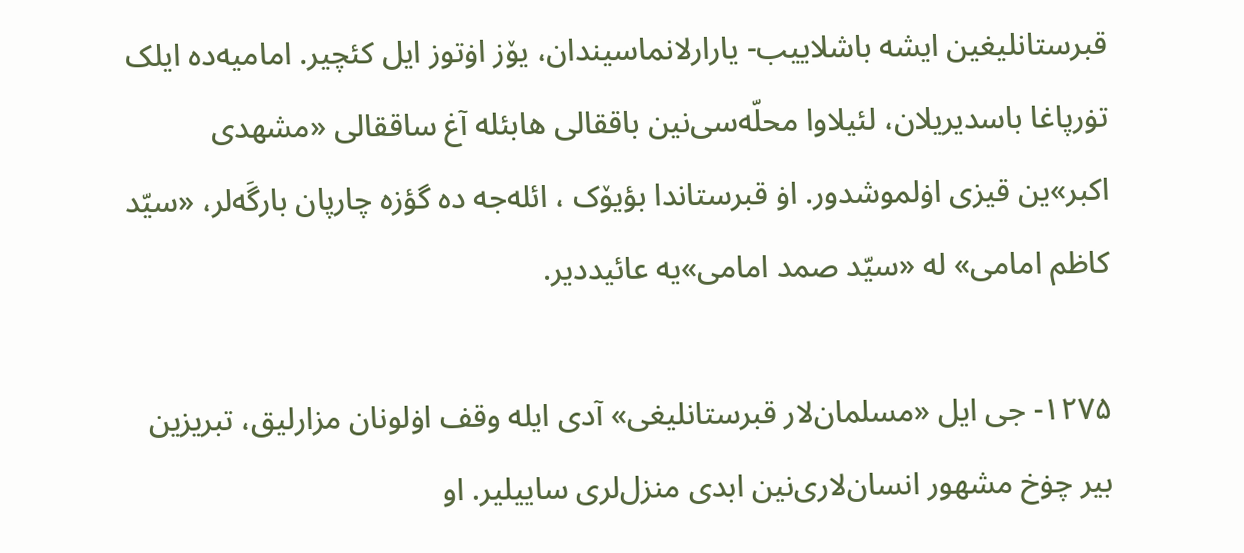قبرستانلیغین ایشه باشلاییب- یارارلانماسیندان، یۆز اۏتوز ایل کئچیر. امامیه‌ده ایلک تۏرپاغا باسدیریلان، لئیلاوا محلّه‌سی‌نین باققالی هابئله آغ ساققالی «مشهدی اکبر»ین قیزی اۏلموشدور. اۏ قبرستاندا بؤیۆک ، ائله‌جه ده گؤزه چارپان بارگَه‌لر، «سیّد کاظم امامی» له «سیّد صمد امامی»یه عائیددیر.

۱۲۷۵- جی ایل «مسلمان‌لار قبرستانلیغی» آدی ایله وقف اۏلونان مزارلیق، تبریزین بیر چۏخ مشهور انسان‌لاری‌نین ابدی منزل‌لری‌ ساییلیر. او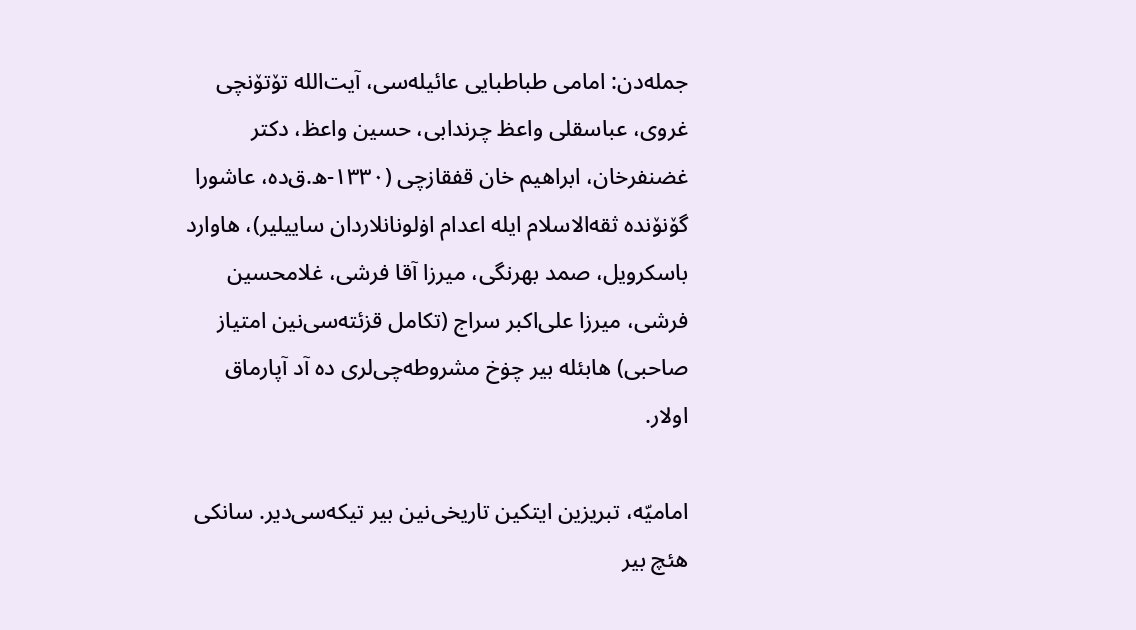جمله‌دن: امامی طباطبایی عائیله‌سی، آیت‌الله تۆتۆنچی غروی، عباسقلی واعظ چرندابی، حسین واعظ، دکتر غضنفرخان، ابراهیم خان قفقازچی (۱۳۳۰-ه.ق‌ده، عاشورا گۆنۆنده ثقه‌الاسلام‌ ایله اعدام اۏلونانلاردان ساییلیر)، هاوارد باسکرویل، صمد بهرنگی، میرزا آقا فرشی، غلامحسین فرشی، میرزا علی‌اکبر سراج (تکامل قزئته‌سی‌نین امتیاز صاحبی) هابئله بیر چۏخ مشروطه‌چی‌لری ده آد آپارماق اولار.

امامیّه، تبریزین ایتکین تاریخی‌نین بیر تیکه‌سی‌دیر. سانکی هئچ بیر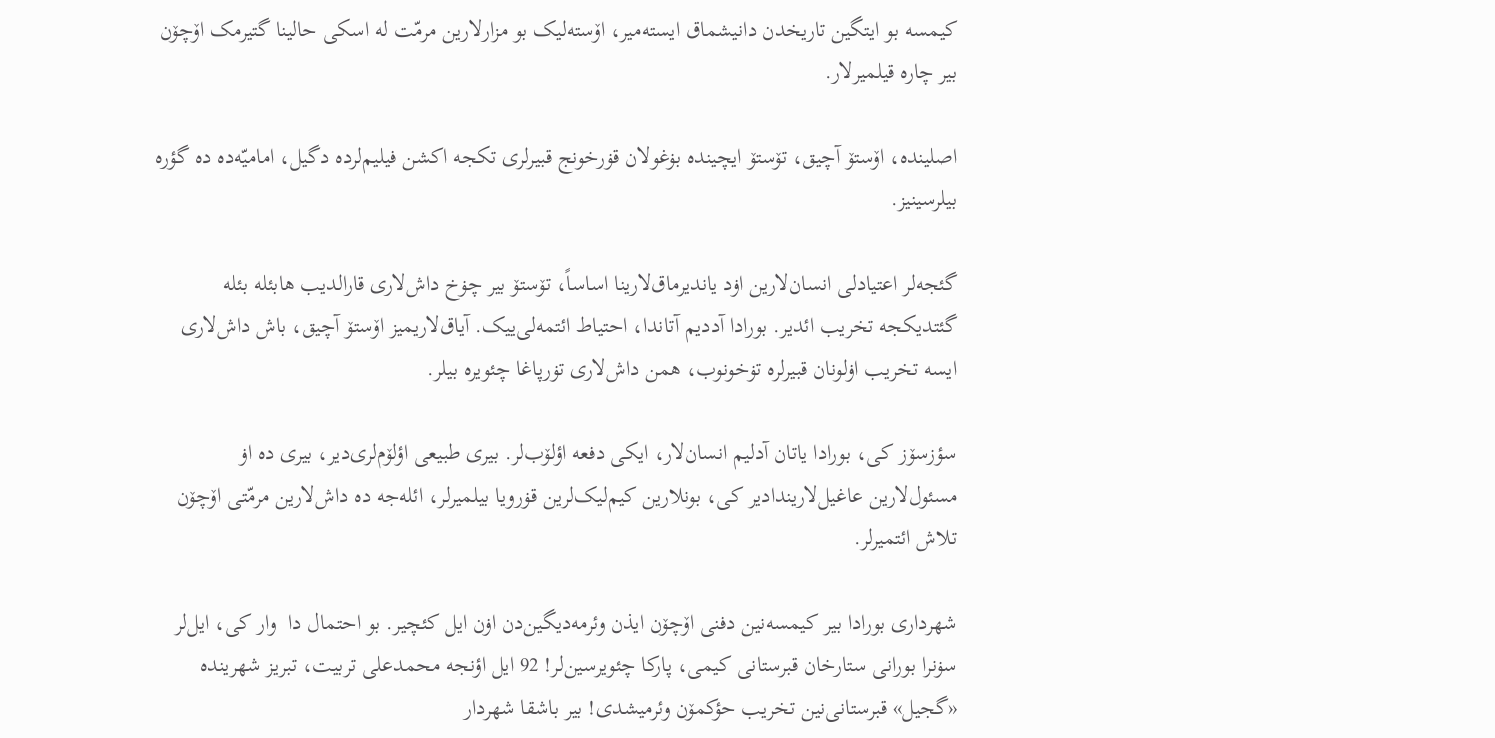کیمسه بو ایتگین تاریخدن دانیشماق ایسته‌میر، اۆسته‌لیک بو مزارلارین مرمّت له اسکی حالینا گتیرمک‌ اۆچۆن بیر چاره قیلمیرلار.

اصلینده، اۆستۆ آچیق، تۆستۆ ایچینده بۏغولان قۏرخونج قبیرلری تکجه اکشن فیلیم‌لرده دگیل، امامیّه‌ده ده گؤره بیلرسینیز.

گئجه‌لر اعتیادلی انسان‌لارین اۏد یاندیرماق‌لارینا اساساً، تۆستۆ بیر چۏخ داش‌لاری قارالدیب هابئله بئله گئتدیکجه تخریب ائدیر. بورادا آددیم آتاندا، احتیاط ائتمه‌لی‌ییک. آیاق‌لاریمیز اۆستۆ آچیق، باش داش‌لاری ایسه تخریب اۏلونان قبیرلره تۏخونوب، همن داش‌لاری تۏرپاغا چئویره بیلر.

سؤزسۆز کی، بورادا یاتان آدلیم انسان‌لار، ایکی دفعه اؤلۆب‌لر. بیری طبیعی اؤلۆم‌لری‌دیر، بیری ده اۏ مسئول‌لارین عاغیل‌لاریندادیر کی، بونلارین کیم‌لیک‌لرین قۏرویا بیلمیرلر، ائله‌جه ده داش‌لارین مرمّتی اۆچۆن تلاش ائتمیرلر.

شهرداری بورادا بیر کیمسه‌نین دفنی اۆچۆن ایذن وئرمه‌دیگین‌دن اۏن ایل کئچیر. بو احتمال دا  وار کی، ایل‌لر سۏنرا بورانی ستارخان قبرستانی کیمی، پارکا چئویرسین‌لر! 92 ایل اؤنجه محمدعلی تربیت، تبریز شهرینده «گجیل» قبرستانی‌نین تخریب حؤکمۆن وئرمیشدی! بیر باشقا شهردار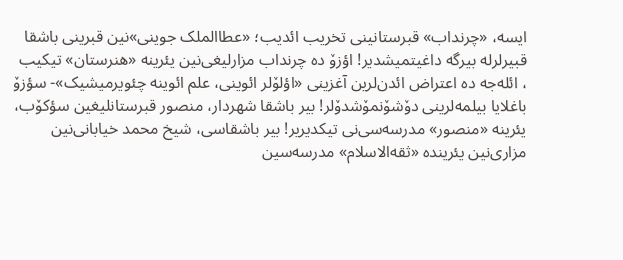ایسه، «چرنداب» قبرستانینی تخریب ائدیب؛ «عطاالملک جوینی»نین قبرینی باشقا قبیرلرله بیرگه داغیتمیشدیر! اؤزۆ ده چرنداب مزارلیغی‌نین یئرینه «هنرستان» تیکیب ، ائله‌جه ده اعتراض ائدن‌لرین آغزینی «اؤلۆلر ائوینی، علم ائوینه چئویرمیشیک»- سؤزۆ باغلایا بیلمه‌لرینی دۆشۆنمۆشدۆلر! بیر باشقا شهردار، منصور قبرستانلیغین سؤکۆب، یئرینه «منصور» مدرسه‌سی‌نی تیکدیریر! بیر باشقاسی، شیخ محمد خیابانی‌نین مزاری‌نین یئرینده «ثقه‌الاسلام» مدرسه‌سین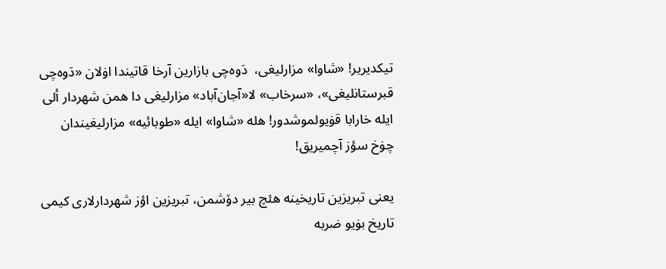تیکدیریر! «شاوا» مزارلیغی،  دَوه‌چی بازارین آرخا قاتیندا اۏلان «دَوه‌چی قبرستانلیغی»، «سرخاب» لا«آجان‌آباد» مزارلیغی دا همن شهردار ألی ایله خارابا قۏیولموشدور! هله «شاوا» ایله «طوبائیه» مزارلیغیندان چۏخ سؤز آچمیریق!

یعنی تبریزین تاریخینه هئچ بیر دۆشمن، تبریزین اؤز شهردارلاری کیمی تاریخ بۏیو ضربه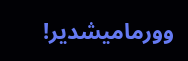وورمامیشدیر!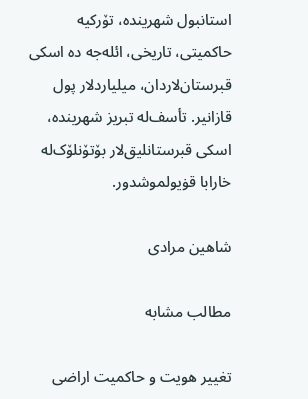استانبول شهرینده، تۆرکیه حاکمیتی، تاریخی، ائله‌جه ده اسکی قبرستان‌لاردان، میلیاردلار پول قازانیر. تأسف‌له تبریز شهرینده، اسکی قبرستانلیق‌لار بۆتۆنلۆک‌له خارابا قۏیولموشدور.

شاهین مرادی

مطالب مشابه

تغییر هویت و حاکمیت اراضی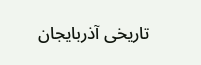تاریخی آذربایجان